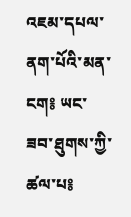འཇམ་དཔལ་ནག་པོའི་མན་ངག༔ ཡང་ཟབ་ཐུགས་ཀྱི་ཚལ་པ༔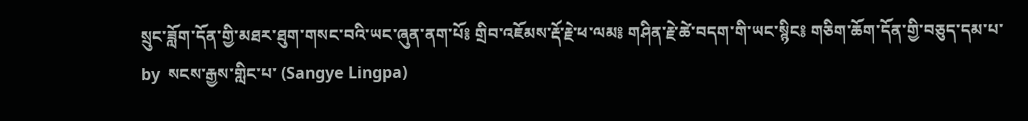སྲུང་ཟློག་དོན་གྱི་མཐར་ཐུག་གསང་བའི་ཡང་ཞུན་ནག་པོ༔ གྲིབ་འཇོམས་རྡོ་རྗེ་ཕ་ལམ༔ གཤིན་རྗེ་ཚེ་བདག་གི་ཡང་སྙིང༔ གཅིག་ཆོག་དོན་གྱི་བཅུད་དམ་པ་
by  སངས་རྒྱས་གླིང་པ་ (Sangye Lingpa)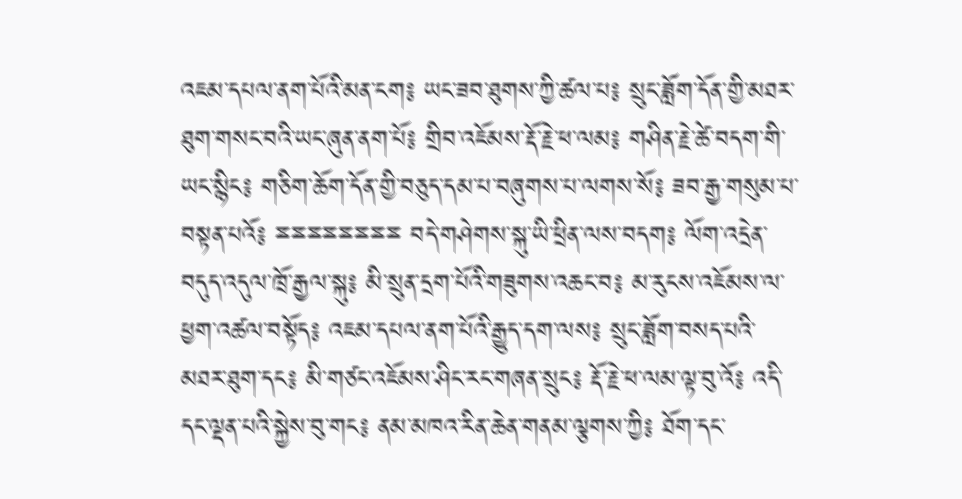འཇམ་དཔལ་ནག་པོའི་མན་ངག༔ ཡང་ཟབ་ཐུགས་ཀྱི་ཚལ་པ༔ སྲུང་ཟློག་དོན་གྱི་མཐར་ཐུག་གསང་བའི་ཡང་ཞུན་ནག་པོ༔ གྲིབ་འཇོམས་རྡོ་རྗེ་ཕ་ལམ༔ གཤིན་རྗེ་ཚེ་བདག་གི་ཡང་སྙིང༔ གཅིག་ཆོག་དོན་གྱི་བཅུད་དམ་པ་བཞུགས་པ་ལགས་སོ༔ ཟབ་རྒྱ་གསུམ་པ་བསྟན་པའོ༔ ྈྈྈྈྈྈྈྈ བདེ་གཤེགས་སྐུ་ཡི་ཕྲིན་ལས་བདག༔ ལོག་འདྲེན་བདུད་འདུལ་ཁྲོ་རྒྱལ་སྐུ༔ མི་སྲུན་དྲག་པོའི་གཟུགས་འཆང་བ༔ མ་རུངས་འཇོམས་ལ་ཕྱག་འཚལ་བསྟོད༔ འཇམ་དཔལ་ནག་པོའི་རྒྱུད་དག་ལས༔ སྲུང་ཟློག་བསད་པའི་མཐར་ཐུག་དང༔ མི་གཙང་འཇོམས་ཤིང་རང་གཞན་སྲུང༔ རྡོ་རྗེ་ཕ་ལམ་ལྟ་བུ་འོ༔ འདི་དང་ལྡན་པའི་སྐྱེས་བུ་གང༔ ནམ་མཁའ་རིན་ཆེན་གནམ་ལྕགས་ཀྱི༔ ཐོག་དང་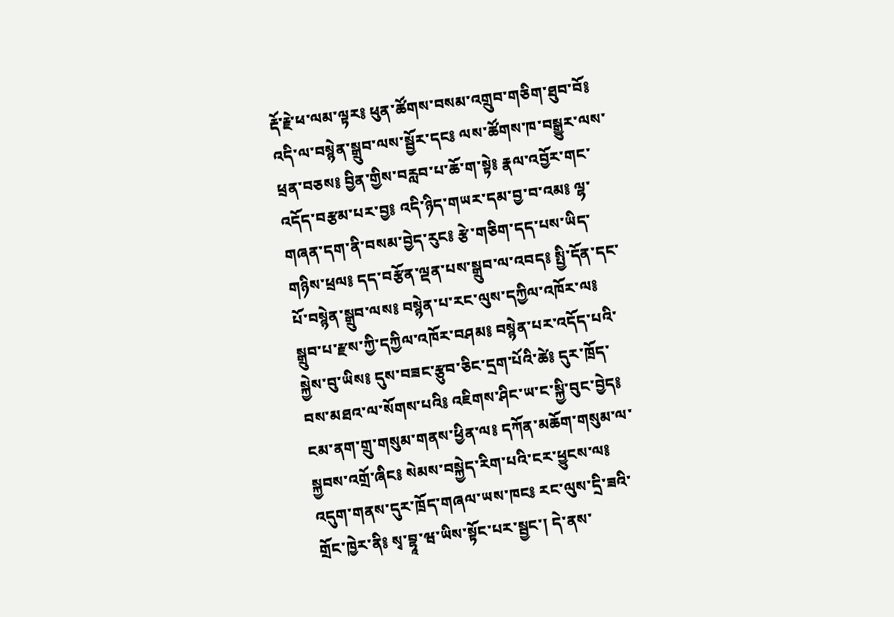རྡོ་རྗེ་ཕ་ལམ་ལྟར༔ ཕུན་ཚོགས་བསམ་འགྲུབ་གཅིག་ཐུབ་བོ༔ འདི་ལ་བསྙེན་སྒྲུབ་ལས་སྦྱོར་དང༔ ལས་ཚོགས་ཁ་བསྒྱུར་ལས་ཕྲན་བཅས༔ བྱིན་གྱིས་བརླབ་པ་ཆོ་ག་སྟེ༔ རྣལ་འབྱོར་གང་འདོད་བརྩམ་པར་བྱ༔ འདི་ཉིད་གཡར་དམ་བྱ་བ་འམ༔ ལྷ་གཞན་དག་ནི་བསམ་བྱེད་རུང༔ རྩེ་གཅིག་དད་པས་ཡིད་གཉིས་ཕྲལ༔ དད་བརྩོན་ལྡན་པས་སྒྲུབ་ལ་འབད༔ སྤྱི་དོན་དང་པོ་བསྙེན་སྒྲུབ་ལས༔ བསྙེན་པ་རང་ལུས་དཀྱིལ་འཁོར་ལ༔ སྒྲུབ་པ་རྫས་ཀྱི་དཀྱིལ་འཁོར་བཤམ༔ བསྙེན་པར་འདོད་པའི་སྐྱེས་བུ་ཡིས༔ དུས་བཟང་རྩུབ་ཅིང་དྲག་པོའི་ཚེ༔ དུར་ཁྲོད་བས་མཐའ་ལ་སོགས་པའི༔ འཇིགས་ཤིང་ཡ་ང་སྐྱི་བུང་བྱེད༔ ངམ་ནག་གྲུ་གསུམ་གནས་ཕྱིན་ལ༔ དཀོན་མཆོག་གསུམ་ལ་སྐྱབས་འགྲོ་ཞིང༔ སེམས་བསྐྱེད་རིག་པའི་ངར་ཕྱུངས་ལ༔ འདུག་གནས་དུར་ཁྲོད་གཞལ་ཡས་ཁང༔ རང་ལུས་དྲི་ཟའི་གྲོང་ཁྱེར་ནི༔ སྭ་བྷཱ་ཝ་ཡིས་སྟོང་པར་སྦྱང་། དེ་ནས་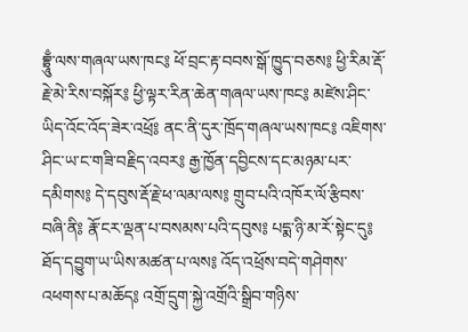བྷྲཱུྃ་ལས་གཞལ་ཡས་ཁང༔ ཕོ་བྲང་རྟ་བབས་སྒོ་ཁྱུད་བཅས༔ ཕྱི་རིམ་རྡོ་རྗེ་མེ་རིས་བསྐོར༔ ཕྱི་ལྟར་རིན་ཆེན་གཞལ་ཡས་ཁང༔ མཛེས་ཤིང་ཡིད་འོང་འོད་ཟེར་འཕྲོ༔ ནང་ནི་དུར་ཁྲོད་གཞལ་ཡས་ཁང༔ འཇིགས་ཤིང་ཡ་ང་གཟི་བརྗིད་འབར༔ རྒྱ་ཁྱོན་དབྱིངས་དང་མཉམ་པར་དམིགས༔ དེ་དབུས་རྡོ་རྗེ་ཕ་ལམ་ལས༔ གྲུབ་པའི་འཁོར་ལོ་རྩིབས་བཞི་ནི༔ རྣོ་ངར་ལྡན་པ་བསམས་པའི་དབུས༔ པདྨ་ཉི་མ་རོ་སྟེང་དུ༔ ཐོད་དབྱུག་ཡ་ཡིས་མཚན་པ་ལས༔ འོད་འཕྲོས་བདེ་གཤེགས་འཕགས་པ་མཆོད༔ འགྲོ་དྲུག་སྐྱེ་འགྲོའི་སྒྲིབ་གཉིས་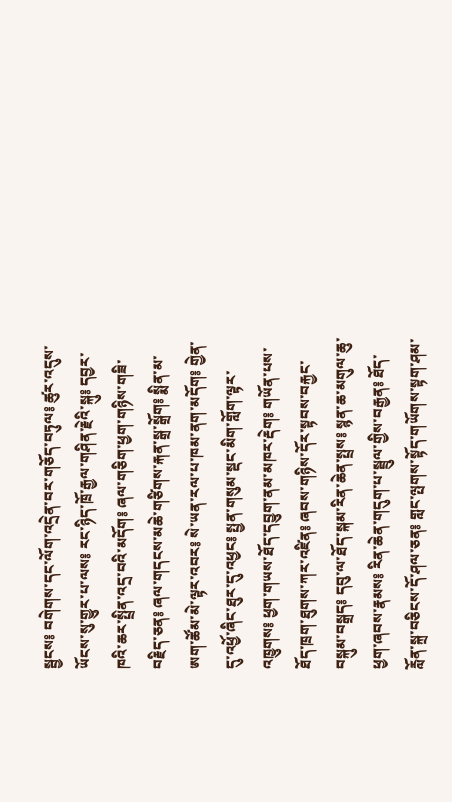སྦྱངས༔ བགེགས་དང་ལོག་འདྲེན་བར་གཅོད་བཏུལ༔ ཚུར་འདུས་ཡོངས་སུ་གྱུར་པ་ལས༔ རང་ཉིད་ཁྲོ་རྒྱལ་གཤིན་རྗེའི་སྐུ༔ དབྱར་ཁའི་ཆར་སྤྲིན་འདྲ་བའི་མདོག༔ ཞལ་གཅིག་ཕྱག་གཉིས་གཟི་བརྗིད་ཅན༔ ཞལ་གདངས་མཆེ་གཙིགས་རྐན་སྒྲ་སྒྲོག༔ སྨིན་མ་ཨག་ཚོམ་མེ་ལྟར་འབར༔ སེ་ཡན་རལ་པ་ཁམ་ནག་མདོག༔ གྱེན་དུ་འཕྱོ་ཞིང་ཐུར་དུ་འཕྱང༔ སྤྱན་གསུམ་སྡང་མིག་གློག་ལྟར་འཁྱུགས༔ ཕྱག་གཡས་ཐོད་དབྱུག་ནམ་མཁར་རྡེག༔ གཡོན་པས་ཐོད་ཁྲག་ཐུགས་ཀར་འཛིན༔ ཞབས་གཉིས་དོར་སྟབས་བརྐྱང་བསྐུམ་བསྒྲད༔ དབུ་ལ་ཐོད་སྐམ་རིན་ཆེན་སྤྲས༔ སྙན་ཆ་མགུལ་ཆུ་ཕྱག་ཞབས་རྣམས༔ རིན་ཆེན་གདུག་པ་སྦྲུལ་གྱིས་བརྒྱན༔ ཐོད་རློན་སྐྲ་བཅིངས་དོ་ཤལ་ཅན༔ གླང་ལྤགས་སྟོད་གཡོགས་སྟག་ཤམ་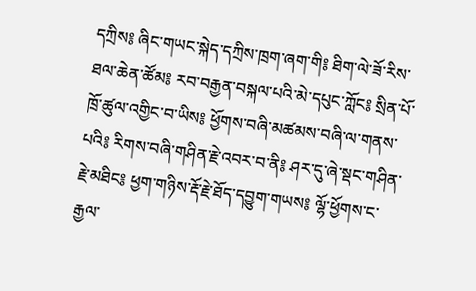དཀྲིས༔ ཞིང་གཡང་སྐེད་དཀྲིས་ཁྲག་ཞག་གི༔ ཐིག་ལེ་ཟོ་རིས་ཐལ་ཆེན་ཚོམ༔ རབ་བརྒྱན་བསྐལ་པའི་མེ་དཔུང་ཀློང༔ སྲིན་པོ་ཁྲོ་ཚུལ་འགྱིང་བ་ཡིས༔ ཕྱོགས་བཞི་མཚམས་བཞི་ལ་གནས་པའི༔ རིགས་བཞི་གཤིན་རྗེ་འབར་བ་ནི༔ ཤར་དུ་ཞེ་སྡང་གཤིན་རྗེ་མཐིང༔ ཕྱག་གཉིས་རྡོ་རྗེ་ཐོད་དབྱུག་གཡས༔ ལྷོ་ཕྱོགས་ང་རྒྱལ་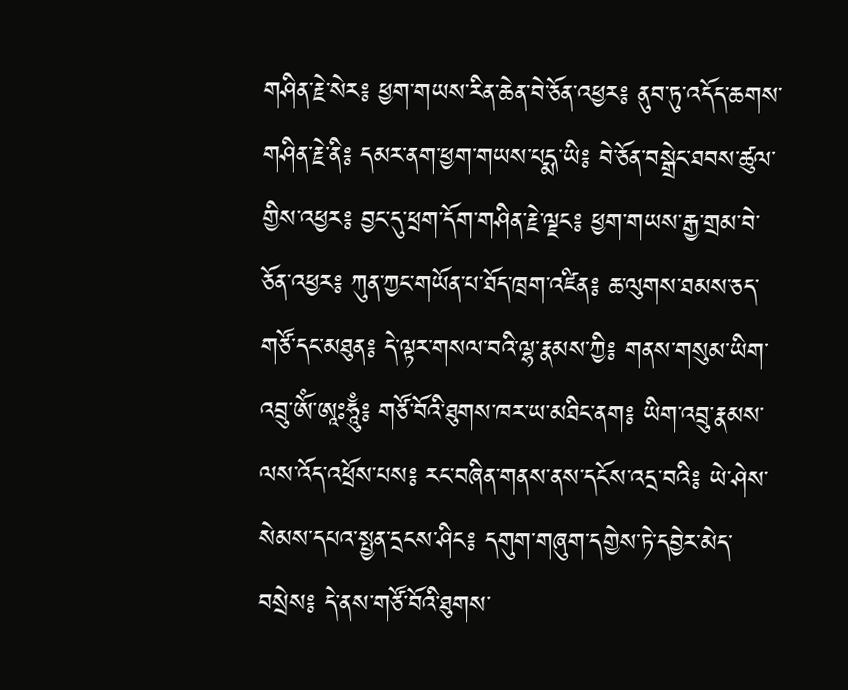གཤིན་རྗེ་སེར༔ ཕྱག་གཡས་རིན་ཆེན་བེ་ཅོན་འཕྱར༔ ནུབ་ཏུ་འདོད་ཆགས་གཤིན་རྗེ་ནི༔ དམར་ནག་ཕྱག་གཡས་པདྨ་ཡི༔ བེ་ཅོན་བསྒྲེང་ཐབས་ཚུལ་གྱིས་འཕྱར༔ བྱང་དུ་ཕྲག་དོག་གཤིན་རྗེ་ལྗང༔ ཕྱག་གཡས་རྒྱ་གྲམ་བེ་ཅོན་འཕྱར༔ ཀུན་ཀྱང་གཡོན་པ་ཐོད་ཁྲག་འཛིན༔ ཆ་ལུགས་ཐམས་ཅད་གཙོ་དང་མཐུན༔ དེ་ལྟར་གསལ་བའི་ལྷ་རྣམས་ཀྱི༔ གནས་གསུམ་ཡིག་འབྲུ་ཨོཾ་ཨཱཿཧཱུྃ༔ གཙོ་བོའི་ཐུགས་ཁར་ཡ་མཐིང་ནག༔ ཡིག་འབྲུ་རྣམས་ལས་འོད་འཕྲོས་པས༔ རང་བཞིན་གནས་ནས་དངོས་འདྲ་བའི༔ ཡེ་ཤེས་སེམས་དཔའ་སྤྱན་དྲངས་ཤིང༔ དགུག་གཞུག་དགྱེས་ཏེ་དབྱེར་མེད་བསྲེས༔ དེ་ནས་གཙོ་བོའི་ཐུགས་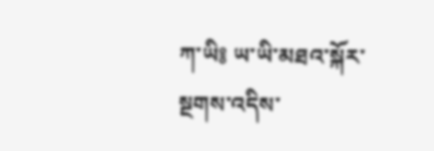ཀ་ཡི༔ ཡ་ཡི་མཐའ་སྐོར་སྔགས་འདིས་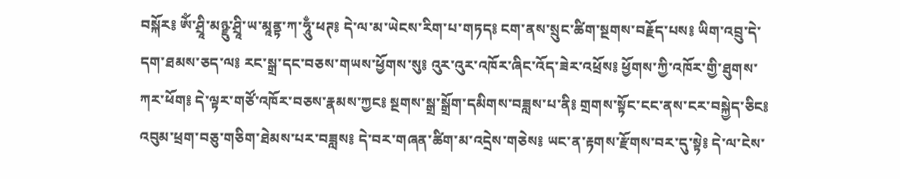བསྐོར༔ ཨོཾ་ཤྲཱི་མཉྫུ་ཤྲཱི་ཡ་མཱནྟ་ཀ་ཧཱུྃ་ཕཊ༔ དེ་ལ་མ་ཡེངས་རིག་པ་གཏད༔ ངག་ནས་སྲུང་ཚིག་སྔགས་བརྗོད་པས༔ ཡིག་འབྲུ་དེ་དག་ཐམས་ཅད་ལ༔ རང་སྒྲ་དང་བཅས་གཡས་ཕྱོགས་སུ༔ འུར་འུར་འཁོར་ཞིང་འོད་ཟེར་འཕྲོས༔ ཕྱོགས་ཀྱི་འཁོར་གྱི་ཐུགས་ཀར་ཕོག༔ དེ་ལྟར་གཙོ་འཁོར་བཅས་རྣམས་ཀྱང༔ སྔགས་སྒྲ་སྒྲོག་དམིགས་བཟླས་པ་ནི༔ གྲགས་སྟོང་ངང་ནས་ངར་བསྐྱེད་ཅིང༔ འབུམ་ཕྲག་བཅུ་གཅིག་ཐེམས་པར་བཟླས༔ དེ་བར་གཞན་ཚིག་མ་འདྲེས་གཅེས༔ ཡང་ན་རྟགས་རྫོགས་བར་དུ་སྟེ༔ དེ་ལ་ངེས་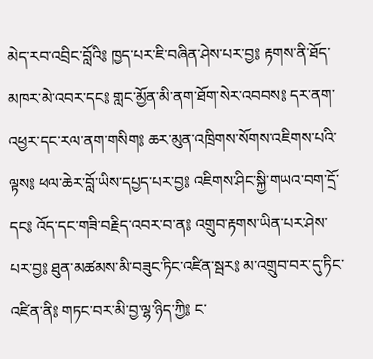མེད་རབ་འབྲིང་བློའི༔ ཁྱད་པར་ཇི་བཞིན་ཤེས་པར་བྱ༔ རྟགས་ནི་ཐོད་མཁར་མེ་འབར་དང༔ གླང་མྱོན་མི་ནག་ཐོག་སེར་འབབས༔ དར་ནག་འཕྱར་དང་རལ་ནག་གསིག༔ ཆར་མུན་འཁྲིགས་སོགས་འཇིགས་པའི་ལྟས༔ ཕལ་ཆེར་བློ་ཡིས་དཔྱད་པར་བྱ༔ འཇིགས་ཤིང་སྐྱི་གཡའ་བག་དྲོ་དང༔ འོད་དང་གཟི་བརྗིད་འབར་བ་ན༔ འགྲུབ་རྟགས་ཡིན་པར་ཤེས་པར་བྱ༔ ཐུན་མཚམས་མི་བཟུང་ཏིང་འཛིན་སྦར༔ མ་འགྲུབ་བར་དུ་ཏིང་འཛིན་ནི༔ གཏང་བར་མི་བྱ་ལྷ་ཉིད་ཀྱི༔ ང་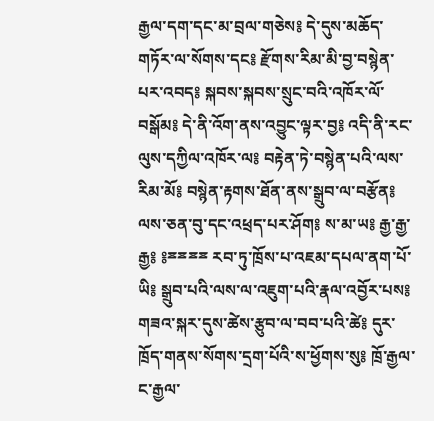རྒྱལ་དག་དང་མ་བྲལ་གཅེས༔ དེ་དུས་མཆོད་གཏོར་ལ་སོགས་དང༔ རྫོགས་རིམ་མི་བྱ་བསྙེན་པར་འབད༔ སྐབས་སྐབས་སྲུང་བའི་འཁོར་ལོ་བསྒོམ༔ དེ་ནི་འོག་ནས་འབྱུང་ལྟར་བྱ༔ འདི་ནི་རང་ལུས་དཀྱིལ་འཁོར་ལ༔ བརྟེན་ཏེ་བསྙེན་པའི་ལས་རིམ་མོ༔ བསྙེན་རྟགས་ཐོན་ནས་སྒྲུབ་ལ་བརྩོན༔ ལས་ཅན་བུ་དང་འཕྲད་པར་ཤོག༔ ས་མ་ཡ༔ རྒྱ་རྒྱ་རྒྱ༔ ༔ྈྈྈྈ རབ་ཏུ་ཁྲོས་པ་འཇམ་དཔལ་ནག་པོ་ཡི༔ སྒྲུབ་པའི་ལས་ལ་འཇུག་པའི་རྣལ་འབྱོར་པས༔ གཟའ་སྐར་དུས་ཚེས་རྩུབ་ལ་བབ་པའི་ཚེ༔ དུར་ཁྲོད་གནས་སོགས་དྲག་པོའི་ས་ཕྱོགས་སུ༔ ཁྲོ་རྒྱལ་ང་རྒྱལ་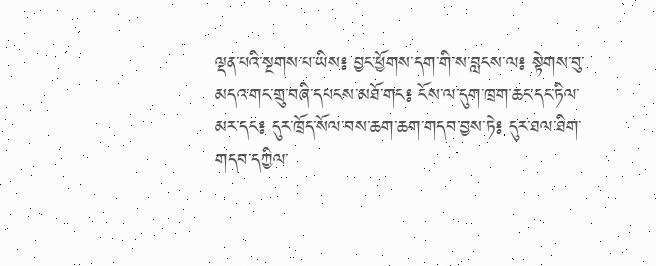ལྡན་པའི་སྔགས་པ་ཡིས༔ བྱང་ཕྱོགས་དག་གི་ས་བླངས་ལ༔ སྟེགས་བུ་མདའ་གང་གྲུ་བཞི་དཔངས་མཐོ་གང༔ ངོས་ལ་དུག་ཁྲག་ཆང་དང་ཏིལ་མར་དང༔ དུར་ཁྲོད་སོལ་བས་ཆག་ཆག་གདབ་བྱས་ཏེ༔ དུར་ཐལ་ཐིག་གདབ་དཀྱིལ་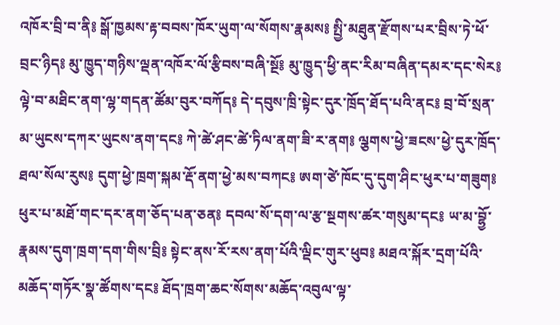འཁོར་བྲི་བ་ནི༔ སྒོ་ཁྱམས་རྟ་བབས་ཁོར་ཡུག་ལ་སོགས་རྣམས༔ སྤྱི་མཐུན་རྫོགས་པར་བྲིས་ཏེ་ཕོ་བྲང་ཉིད༔ མུ་ཁྱུད་གཉིས་ལྡན་འཁོར་ལོ་རྩིབས་བཞི་སྔོ༔ མུ་ཁྱུད་ཕྱི་ནང་རིམ་བཞིན་དམར་དང་སེར༔ ལྟེ་བ་མཐིང་ནག་ལྷ་གདན་ཚོམ་བུར་བཀོད༔ དེ་དབུས་ཁྲི་སྟེང་དུར་ཁྲོད་ཐོད་པའི་ནང༔ བྲ་བོ་སྲན་མ་ཡུངས་དཀར་ཡུངས་ནག་དང༔ ཀེ་ཚེ་ཤང་ཚེ་ཏིལ་ནག་ཟི་ར་ནག༔ ལྕགས་ཕྱེ་ཟངས་ཕྱེ་དུར་ཁྲོད་ཐལ་སོལ་རུས༔ དུག་ཕྱེ་ཁྲག་སྐམ་རྡོ་ནག་ཕྱེ་མས་བཀང༔ ཨག་ཙེ་ཁོང་དུ་དུག་ཤིང་ཕུར་པ་གཟུག༔ ཕུར་པ་མཐོ་གང་དར་ནག་ཅོད་པན་ཅན༔ དབལ་སོ་དག་ལ་རྩ་སྔགས་ཚར་གསུམ་དང༔ ཡ་མ་བྷྱོ་རྣམས་དུག་ཁྲག་དག་གིས་བྲི༔ སྟེང་ནས་རོ་རས་ནག་པོའི་ལྡིང་གུར་ཕུབ༔ མཐའ་སྐོར་དྲག་པོའི་མཆོད་གཏོར་སྣ་ཚོགས་དང༔ ཐོད་ཁྲག་ཆང་སོགས་མཆོད་འབུལ་ལྟ་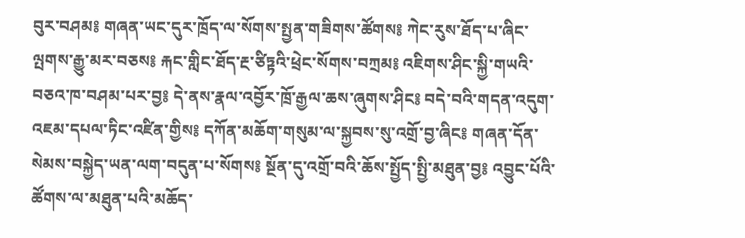བུར་བཤམ༔ གཞན་ཡང་དུར་ཁྲོད་ལ་སོགས་སྤྱན་གཟིགས་ཚོགས༔ ཀེང་རུས་ཐོད་པ་ཞིང་ལྤགས་རྒྱུ་མར་བཅས༔ རྐང་གླིང་ཐོད་རྔ་ཙིཏྟའི་ཕྲེང་སོགས་བཀྲམ༔ འཇིགས་ཤིང་སྐྱི་གཡའི་བཅའ་ཁ་བཤམ་པར་བྱ༔ དེ་ནས་རྣལ་འབྱོར་ཁྲོ་རྒྱལ་ཆས་ཞུགས་ཤིང༔ བདེ་བའི་གདན་འདུག་འཇམ་དཔལ་ཏིང་འཛིན་གྱིས༔ དཀོན་མཆོག་གསུམ་ལ་སྐྱབས་སུ་འགྲོ་བྱ་ཞིང༔ གཞན་དོན་སེམས་བསྐྱེད་ཡན་ལག་བདུན་པ་སོགས༔ སྔོན་དུ་འགྲོ་བའི་ཆོས་སྤྱོད་སྤྱི་མཐུན་བྱ༔ འབྱུང་པོའི་ཚོགས་ལ་མཐུན་པའི་མཆོད་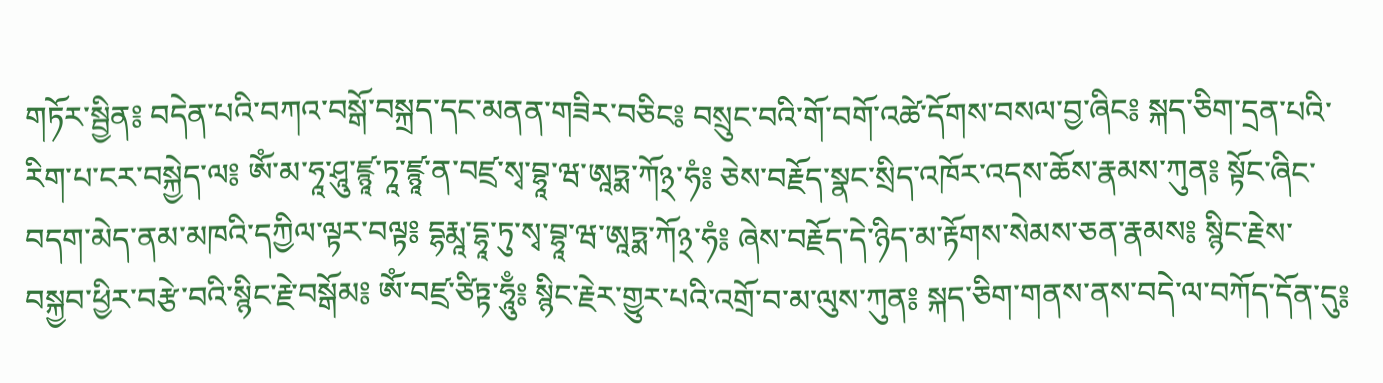གཏོར་སྦྱིན༔ བདེན་པའི་བཀའ་བསྒོ་བསྐྲད་དང་མནན་གཟིར་བཅིང༔ བསྲུང་བའི་གོ་བགོ་འཚེ་དོགས་བསལ་བྱ་ཞིང༔ སྐད་ཅིག་དྲན་པའི་རིག་པ་ངར་བསྐྱེད་ལ༔ ཨོཾ་མ་ཧཱ་ཤཱུ་ཛྙཱ་ཏཱ་ཛྙཱ་ན་བཛྲ་སྭ་བྷཱ་ཝ་ཨཱཏྨ་ཀོ྅་ཧཾ༔ ཅེས་བརྗོད་སྣང་སྲིད་འཁོར་འདས་ཆོས་རྣམས་ཀུན༔ སྟོང་ཞིང་བདག་མེད་ནམ་མཁའི་དཀྱིལ་ལྟར་བལྟ༔ དྷརྨཱ་དྷཱ་ཏུ་སྭ་བྷཱ་ཝ་ཨཱཏྨ་ཀོ྅་ཧཾ༔ ཞེས་བརྗོད་དེ་ཉིད་མ་རྟོགས་སེམས་ཅན་རྣམས༔ སྙིང་རྗེས་བསྐྱབ་ཕྱིར་བརྩེ་བའི་སྙིང་རྗེ་བསྒོམ༔ ཨོཾ་བཛྲ་ཙིཏྟ་ཧཱུྃ༔ སྙིང་རྗེར་གྱུར་པའི་འགྲོ་བ་མ་ལུས་ཀུན༔ སྐད་ཅིག་གནས་ནས་བདེ་ལ་བཀོད་དོན་དུ༔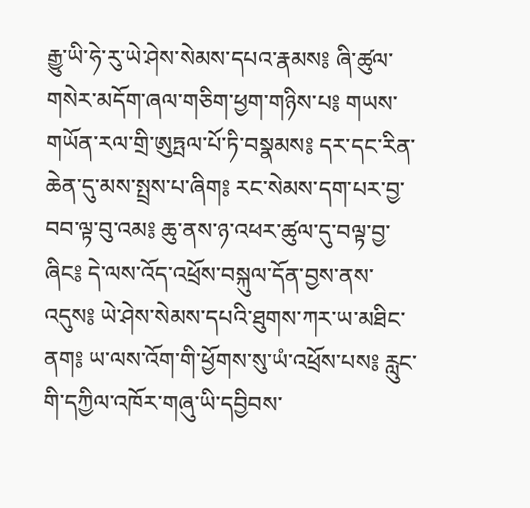རྒྱུ་ཡི་ཧེ་རུ་ཡེ་ཤེས་སེམས་དཔའ་རྣམས༔ ཞི་ཚུལ་གསེར་མདོག་ཞལ་གཅིག་ཕྱག་གཉིས་པ༔ གཡས་གཡོན་རལ་གྲི་ཨུཏྤལ་པོ་ཏི་བསྣམས༔ དར་དང་རིན་ཆེན་དུ་མས་སྤྲས་པ་ཞིག༔ རང་སེམས་དག་པར་བྱ་བབ་ལྟ་བུ་འམ༔ ཆུ་ནས་ཉ་འཕར་ཚུལ་དུ་བལྟ་བྱ་ཞིང༔ དེ་ལས་འོད་འཕྲོས་བསྐུལ་དོན་བྱས་ནས་འདུས༔ ཡེ་ཤེས་སེམས་དཔའི་ཐུགས་ཀར་ཡ་མཐིང་ནག༔ ཡ་ལས་འོག་གི་ཕྱོགས་སུ་ཡཾ་འཕྲོས་པས༔ རླུང་གི་དཀྱིལ་འཁོར་གཞུ་ཡི་དབྱིབས་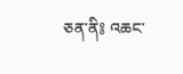ཅན་ནི༔ འཆང་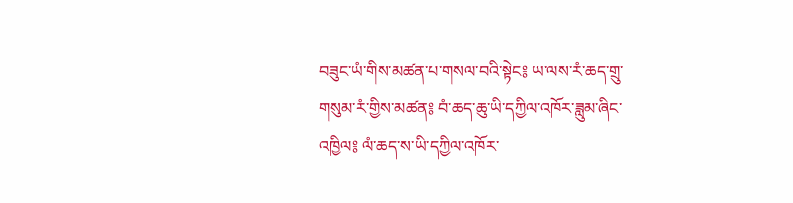བཟུང་ཡཾ་གིས་མཚན་པ་གསལ་བའི་སྟེང༔ ཡ་ལས་རཾ་ཆད་གྲུ་གསུམ་རཾ་གྱིས་མཚན༔ བཾ་ཆད་ཆུ་ཡི་དཀྱིལ་འཁོར་ཟླུམ་ཞིང་འཁྱིལ༔ ལཾ་ཆད་ས་ཡི་དཀྱིལ་འཁོར་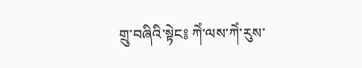གྲུ་བཞིའི་སྟེང༔ ཀེཾ་ལས་ཀེཾ་རུས་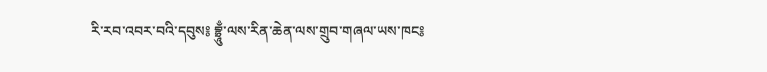རི་རབ་འབར་བའི་དབུས༔ བྷྲཱུྃ་ལས་རིན་ཆེན་ལས་གྲུབ་གཞལ་ཡས་ཁང༔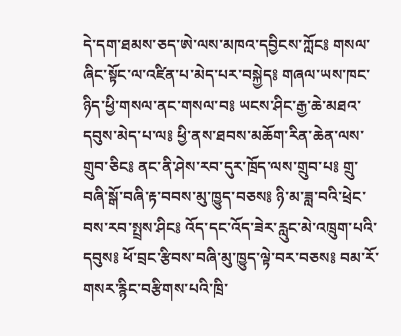དེ་དག་ཐམས་ཅད་ཨེ་ལས་མཁའ་དབྱིངས་ཀློང༔ གསལ་ཞིང་སྟོང་ལ་འཛིན་པ་མེད་པར་བསྐྱེད༔ གཞལ་ཡས་ཁང་ཉིད་ཕྱི་གསལ་ནང་གསལ་བ༔ ཡངས་ཤིང་རྒྱ་ཆེ་མཐའ་དབུས་མེད་པ་ལ༔ ཕྱི་ནས་ཐབས་མཆོག་རིན་ཆེན་ལས་གྲུབ་ཅིང༔ ནང་ནི་ཤེས་རབ་དུར་ཁྲོད་ལས་གྲུབ་པ༔ གྲུ་བཞི་སྒོ་བཞི་རྟ་བབས་མུ་ཁྱུད་བཅས༔ ཉི་མ་ཟླ་བའི་ཕྲེང་བས་རབ་སྤྲས་ཤིང༔ འོད་དང་འོད་ཟེར་རླུང་མེ་འཁྲུག་པའི་དབུས༔ ཕོ་བྲང་རྩིབས་བཞི་མུ་ཁྱུད་ལྟེ་བར་བཅས༔ བམ་རོ་གསར་རྙིང་བརྩིགས་པའི་ཁྲི་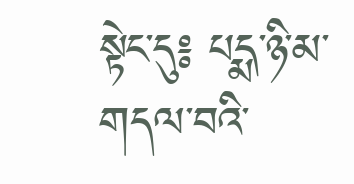སྟེང་དུ༔ པདྨ་ཉི་མ་གདལ་བའི་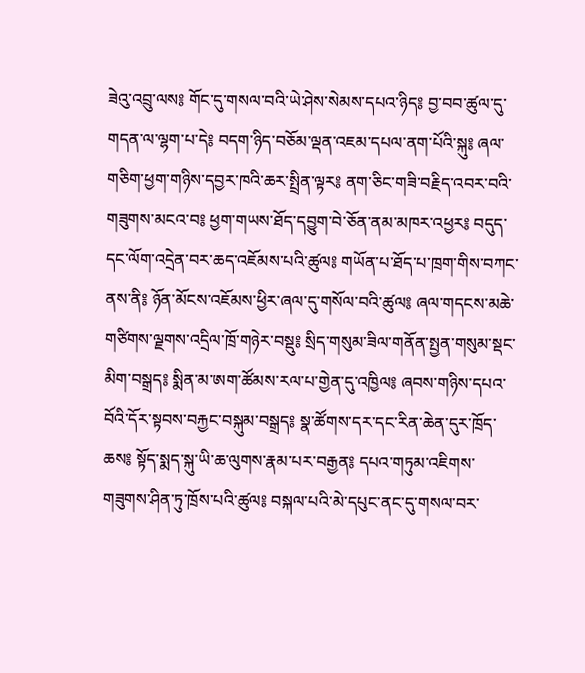ཟེའུ་འབྲུ་ལས༔ གོང་དུ་གསལ་བའི་ཡེ་ཤེས་སེམས་དཔའ་ཉིད༔ བྱ་བབ་ཚུལ་དུ་གདན་ལ་ལྷག་པ་དེ༔ བདག་ཉིད་བཅོམ་ལྡན་འཇམ་དཔལ་ནག་པོའི་སྐུ༔ ཞལ་གཅིག་ཕྱག་གཉིས་དབྱར་ཁའི་ཆར་སྤྲིན་ལྟར༔ ནག་ཅིང་གཟི་བརྗིད་འབར་བའི་གཟུགས་མངའ་བ༔ ཕྱག་གཡས་ཐོད་དབྱུག་བེ་ཅོན་ནམ་མཁར་འཕྱར༔ བདུད་དང་ལོག་འདྲེན་བར་ཆད་འཇོམས་པའི་ཚུལ༔ གཡོན་པ་ཐོད་པ་ཁྲག་གིས་བཀང་ནས་ནི༔ ཉོན་མོངས་འཇོམས་ཕྱིར་ཞལ་དུ་གསོལ་བའི་ཚུལ༔ ཞལ་གདངས་མཆེ་གཙིགས་ལྗགས་འདྲིལ་ཁྲོ་གཉེར་བསྡུ༔ སྲིད་གསུམ་ཟིལ་གནོན་སྤྱན་གསུམ་སྡང་མིག་བསྒྲད༔ སྨིན་མ་ཨག་ཚོམས་རལ་པ་གྱེན་དུ་འཁྱིལ༔ ཞབས་གཉིས་དཔའ་བོའི་དོར་སྟབས་བརྐྱང་བསྐུམ་བསྒྲད༔ སྣ་ཚོགས་དར་དང་རིན་ཆེན་དུར་ཁྲོད་ཆས༔ སྟོད་སྨད་སྐུ་ཡི་ཆ་ལུགས་རྣམ་པར་བརྒྱན༔ དཔའ་གཏུམ་འཇིགས་གཟུགས་ཤིན་ཏུ་ཁྲོས་པའི་ཚུལ༔ བསྐལ་པའི་མེ་དཔུང་ནང་དུ་གསལ་བར་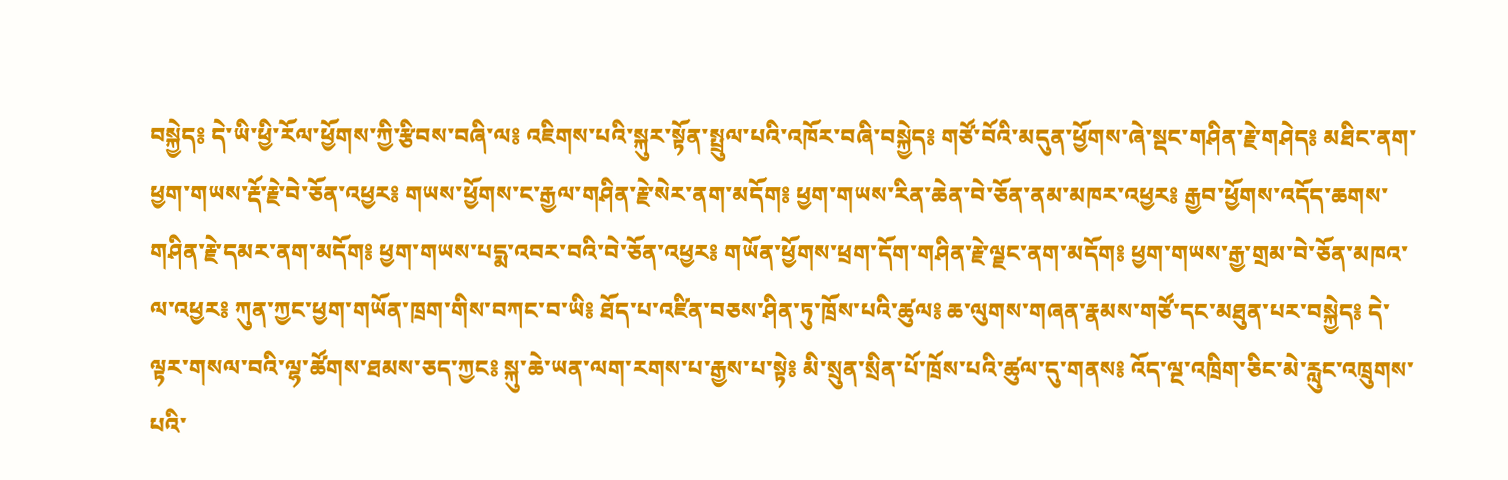བསྐྱེད༔ དེ་ཡི་ཕྱི་རོལ་ཕྱོགས་ཀྱི་རྩིབས་བཞི་ལ༔ འཇིགས་པའི་སྐུར་སྟོན་སྤྲུལ་པའི་འཁོར་བཞི་བསྐྱེད༔ གཙོ་བོའི་མདུན་ཕྱོགས་ཞེ་སྡང་གཤིན་རྗེ་གཤེད༔ མཐིང་ནག་ཕྱག་གཡས་རྡོ་རྗེ་བེ་ཅོན་འཕྱར༔ གཡས་ཕྱོགས་ང་རྒྱལ་གཤིན་རྗེ་སེར་ནག་མདོག༔ ཕྱག་གཡས་རིན་ཆེན་བེ་ཅོན་ནམ་མཁར་འཕྱར༔ རྒྱབ་ཕྱོགས་འདོད་ཆགས་གཤིན་རྗེ་དམར་ནག་མདོག༔ ཕྱག་གཡས་པདྨ་འབར་བའི་བེ་ཅོན་འཕྱར༔ གཡོན་ཕྱོགས་ཕྲག་དོག་གཤིན་རྗེ་ལྗང་ནག་མདོག༔ ཕྱག་གཡས་རྒྱ་གྲམ་བེ་ཅོན་མཁའ་ལ་འཕྱར༔ ཀུན་ཀྱང་ཕྱག་གཡོན་ཁྲག་གིས་བཀང་བ་ཡི༔ ཐོད་པ་འཛིན་བཅས་ཤིན་ཏུ་ཁྲོས་པའི་ཚུལ༔ ཆ་ལུགས་གཞན་རྣམས་གཙོ་དང་མཐུན་པར་བསྐྱེད༔ དེ་ལྟར་གསལ་བའི་ལྷ་ཚོགས་ཐམས་ཅད་ཀྱང༔ སྐུ་ཆེ་ཡན་ལག་རགས་པ་རྒྱས་པ་སྟེ༔ མི་སྲུན་སྲིན་པོ་ཁྲོས་པའི་ཚུལ་དུ་གནས༔ འོད་ལྔ་འཁྲིག་ཅིང་མེ་རླུང་འཁྲུགས་པའི་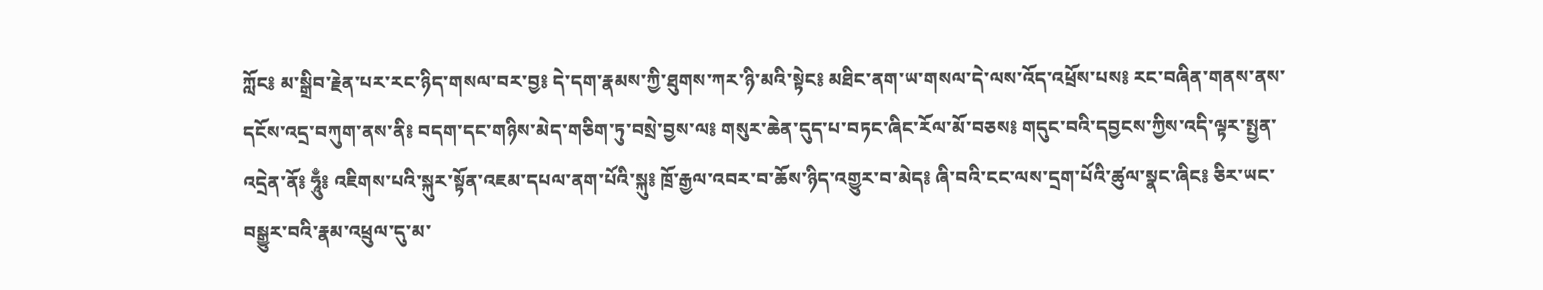ཀློང༔ མ་སྒྲིབ་རྗེན་པར་རང་ཉིད་གསལ་བར་བྱ༔ དེ་དག་རྣམས་ཀྱི་ཐུགས་ཀར་ཉི་མའི་སྟེང༔ མཐིང་ནག་ཡ་གསལ་དེ་ལས་འོད་འཕྲོས་པས༔ རང་བཞིན་གནས་ནས་དངོས་འདྲ་བཀུག་ནས་ནི༔ བདག་དང་གཉིས་མེད་གཅིག་ཏུ་བསྲེ་བྱས་ལ༔ གསུར་ཆེན་དུད་པ་བཏང་ཞིང་རོལ་མོ་བཅས༔ གདུང་བའི་དབྱངས་ཀྱིས་འདི་ལྟར་སྤྱན་འདྲེན་ནོ༔ ཧཱུྃ༔ འཇིགས་པའི་སྐུར་སྟོན་འཇམ་དཔལ་ནག་པོའི་སྐུ༔ ཁྲོ་རྒྱལ་འབར་བ་ཆོས་ཉིད་འགྱུར་བ་མེད༔ ཞི་བའི་ངང་ལས་དྲག་པོའི་ཚུལ་སྣང་ཞིང༔ ཅིར་ཡང་བསྒྱུར་བའི་རྣམ་འཕྲུལ་དུ་མ་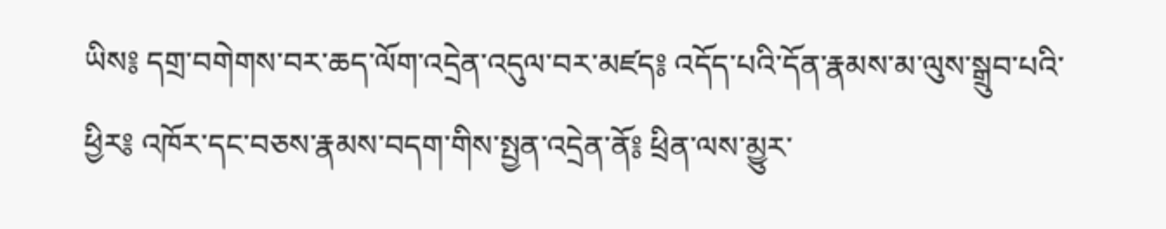ཡིས༔ དགྲ་བགེགས་བར་ཆད་ལོག་འདྲེན་འདུལ་བར་མཛད༔ འདོད་པའི་དོན་རྣམས་མ་ལུས་སྒྲུབ་པའི་ཕྱིར༔ འཁོར་དང་བཅས་རྣམས་བདག་གིས་སྤྱན་འདྲེན་ནོ༔ ཕྲིན་ལས་མྱུར་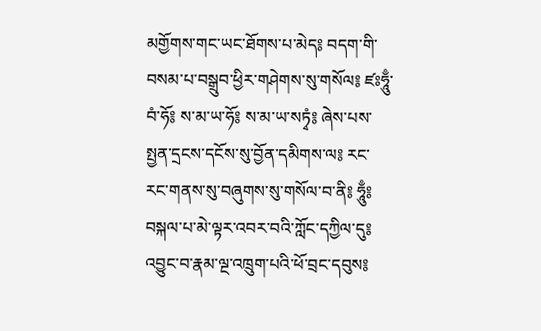མགྱོགས་གང་ཡང་ཐོགས་པ་མེད༔ བདག་གི་བསམ་པ་བསྒྲུབ་ཕྱིར་གཤེགས་སུ་གསོལ༔ ཛཿཧཱུྃ་བཾ་ཧོ༔ ས་མ་ཡ་ཧོ༔ ས་མ་ཡ་སཏྭཾ༔ ཞེས་པས་སྤྱན་དྲངས་དངོས་སུ་བྱོན་དམིགས་ལ༔ རང་རང་གནས་སུ་བཞུགས་སུ་གསོལ་བ་ནི༔ ཧཱུྃ༔ བསྐལ་པ་མེ་ལྟར་འབར་བའི་ཀློང་དཀྱིལ་དུ༔ འབྱུང་བ་རྣམ་ལྔ་འཁྲུག་པའི་ཕོ་བྲང་དབུས༔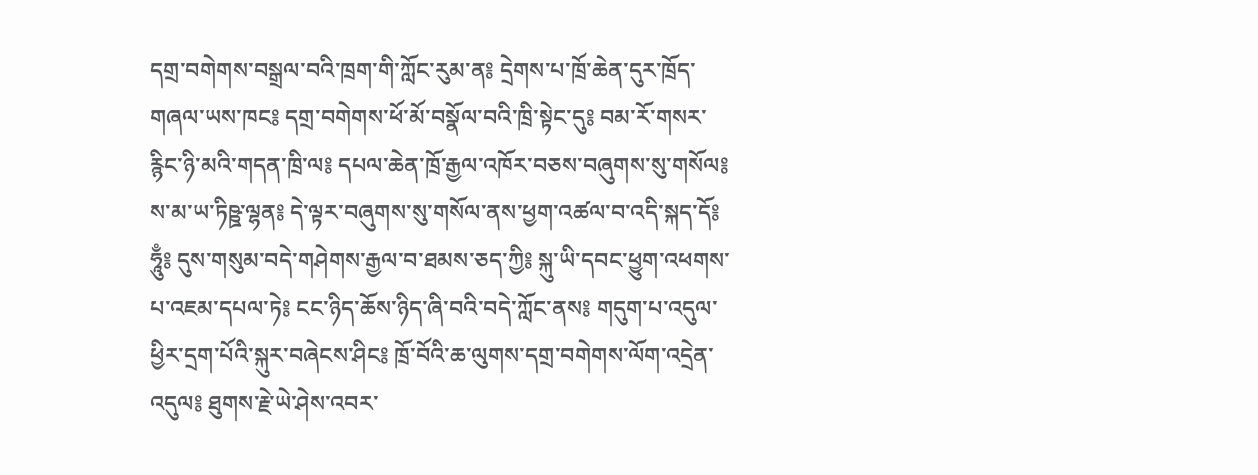དགྲ་བགེགས་བསྒྲལ་བའི་ཁྲག་གི་ཀློང་རུམ་ན༔ དྲེགས་པ་ཁྲོ་ཆེན་དུར་ཁྲོད་གཞལ་ཡས་ཁང༔ དགྲ་བགེགས་ཕོ་མོ་བསྣོལ་བའི་ཁྲི་སྟེང་དུ༔ བམ་རོ་གསར་རྙིང་ཉི་མའི་གདན་ཁྲི་ལ༔ དཔལ་ཆེན་ཁྲོ་རྒྱལ་འཁོར་བཅས་བཞུགས་སུ་གསོལ༔ ས་མ་ཡ་ཏིཥྛ་ལྷན༔ དེ་ལྟར་བཞུགས་སུ་གསོལ་ནས་ཕྱག་འཚལ་བ་འདི་སྐད་དོ༔ ཧཱུྃ༔ དུས་གསུམ་བདེ་གཤེགས་རྒྱལ་བ་ཐམས་ཅད་ཀྱི༔ སྐུ་ཡི་དབང་ཕྱུག་འཕགས་པ་འཇམ་དཔལ་ཏེ༔ ངང་ཉིད་ཆོས་ཉིད་ཞི་བའི་བདེ་ཀློང་ནས༔ གདུག་པ་འདུལ་ཕྱིར་དྲག་པོའི་སྐུར་བཞེངས་ཤིང༔ ཁྲོ་བོའི་ཆ་ལུགས་དགྲ་བགེགས་ལོག་འདྲེན་འདུལ༔ ཐུགས་རྗེ་ཡེ་ཤེས་འབར་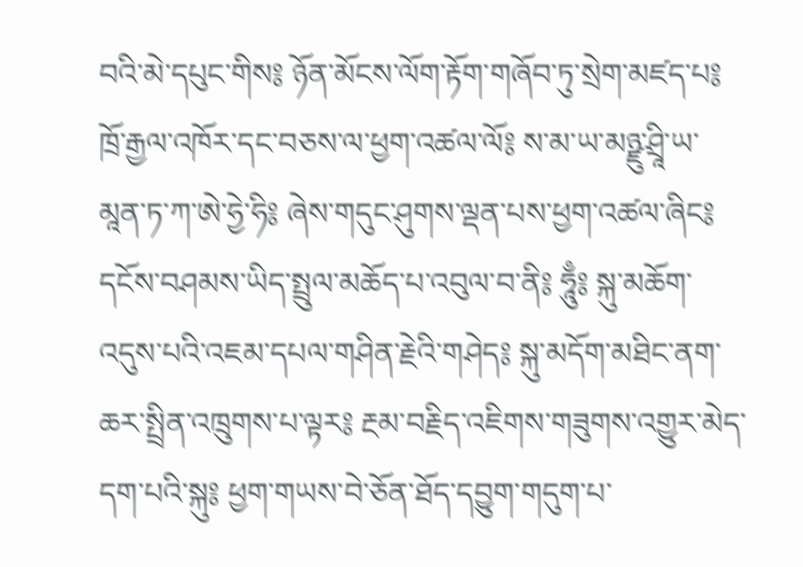བའི་མེ་དཔུང་གིས༔ ཉོན་མོངས་ལོག་རྟོག་གཞོབ་ཏུ་སྲེག་མཛད་པ༔ ཁྲོ་རྒྱལ་འཁོར་དང་བཅས་ལ་ཕྱག་འཚལ་ལོ༔ ས་མ་ཡ་མཉྫུ་ཤྲཱི་ཡ་མཱན་ཏ་ཀ་ཨེ་ཧྱེ་ཧི༔ ཞེས་གདུང་ཤུགས་ལྡན་པས་ཕྱག་འཚལ་ཞིང༔ དངོས་བཤམས་ཡིད་སྤྲུལ་མཆོད་པ་འབུལ་བ་ནི༔ ཧཱུྃ༔ སྐུ་མཆོག་འདུས་པའི་འཇམ་དཔལ་གཤིན་རྗེའི་གཤེད༔ སྐུ་མདོག་མཐིང་ནག་ཆར་སྤྲིན་འཁྲུགས་པ་ལྟར༔ རྔམ་བརྗིད་འཇིགས་གཟུགས་འགྱུར་མེད་དག་པའི་སྐུ༔ ཕྱག་གཡས་བེ་ཅོན་ཐོད་དབྱུག་གདུག་པ་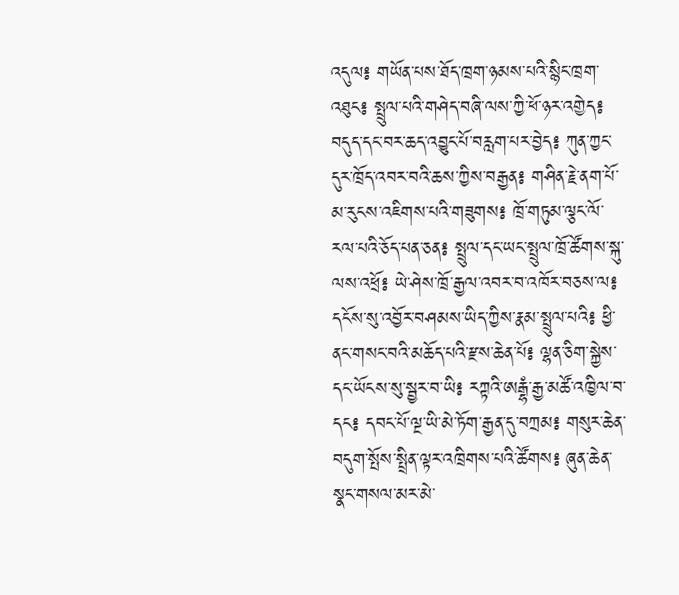འདུལ༔ གཡོན་པས་ཐོད་ཁྲག་ཉམས་པའི་སྙིང་ཁྲག་འཐུང༔ སྤྲུལ་པའི་གཤེད་བཞི་ལས་ཀྱི་ཕོ་ཉར་འགྱེད༔ བདུད་དང་བར་ཆད་འབྱུང་པོ་བརླག་པར་བྱེད༔ ཀུན་ཀྱང་དུར་ཁྲོད་འབར་བའི་ཆས་ཀྱིས་བརྒྱན༔ གཤིན་རྗེ་ནག་པོ་མ་རུངས་འཇིགས་པའི་གཟུགས༔ ཁྲོ་གཏུམ་ལྕང་ལོ་རལ་པའི་ཅོད་པན་ཅན༔ སྤྲུལ་དང་ཡང་སྤྲུལ་ཁྲོ་ཚོགས་སྐུ་ལས་འཕྲོ༔ ཡེ་ཤེས་ཁྲོ་རྒྱལ་འབར་བ་འཁོར་བཅས་ལ༔ དངོས་སུ་འབྱོར་བཤམས་ཡིད་ཀྱིས་རྣམ་སྤྲུལ་པའི༔ ཕྱི་ནང་གསང་བའི་མཆོད་པའི་རྫས་ཆེན་པོ༔ ལྷན་ཅིག་སྐྱེས་དང་ཡོངས་སུ་སྦྱར་བ་ཡི༔ རཀྟའི་ཨརྒྷཾ་རྒྱ་མཚོ་འཁྱིལ་བ་དང༔ དབང་པོ་ལྔ་ཡི་མེ་ཏོག་རྒྱན་དུ་བཀྲམ༔ གསུར་ཆེན་བདུག་སྤོས་སྤྲིན་ལྟར་འཁྲིགས་པའི་ཚོགས༔ ཞུན་ཆེན་སྣང་གསལ་མར་མེ་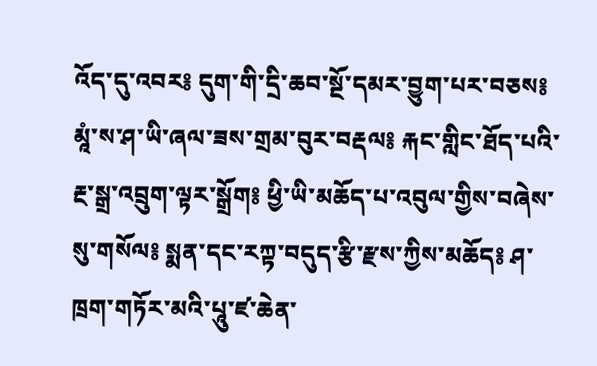འོད་དུ་འབར༔ དུག་གི་དྲི་ཆབ་སྔོ་དམར་བྱུག་པར་བཅས༔ མཱཾ་ས་ཤ་ཡི་ཞལ་ཟས་གྲམ་བུར་བརྡལ༔ རྐང་གླིང་ཐོད་པའི་རྔ་སྒྲ་འབྲུག་ལྟར་སྒྲོག༔ ཕྱི་ཡི་མཆོད་པ་འབུལ་གྱིས་བཞེས་སུ་གསོལ༔ སྨན་དང་རཀྟ་བདུད་རྩི་རྫས་ཀྱིས་མཆོད༔ ཤ་ཁྲག་གཏོར་མའི་པཱུ་ཛ་ཆེན་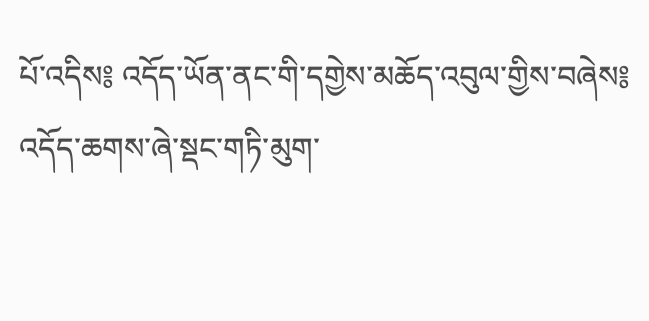པོ་འདིས༔ འདོད་ཡོན་ནང་གི་དགྱེས་མཆོད་འབུལ་གྱིས་བཞེས༔ འདོད་ཆགས་ཞེ་སྡང་གཏི་མུག་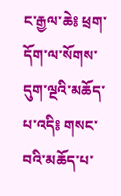ང་རྒྱལ་ཆེ༔ ཕྲག་དོག་ལ་སོགས་དུག་ལྔའི་མཆོད་པ་འདི༔ གསང་བའི་མཆོད་པ་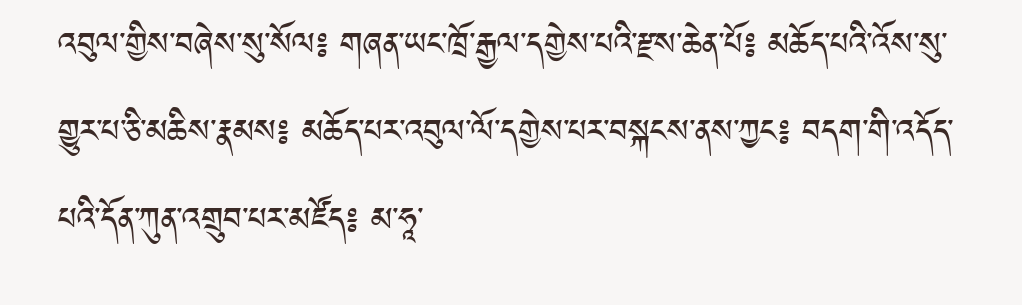འབུལ་གྱིས་བཞེས་སུ་སོལ༔ གཞན་ཡང་ཁྲོ་རྒྱལ་དགྱེས་པའི་རྫས་ཆེན་པོ༔ མཆོད་པའི་འོས་སུ་གྱུར་པ་ཅི་མཆིས་རྣམས༔ མཆོད་པར་འབུལ་ལོ་དགྱེས་པར་བསྐངས་ནས་ཀྱང༔ བདག་གི་འདོད་པའི་དོན་ཀུན་འགྲུབ་པར་མཛོད༔ མ་ཧཱ་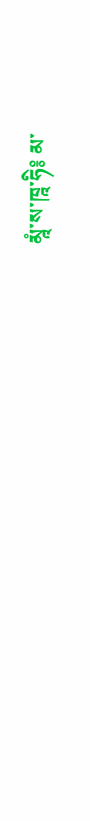མཱཾ་ས་ཁཱ་ཧི༔ མ་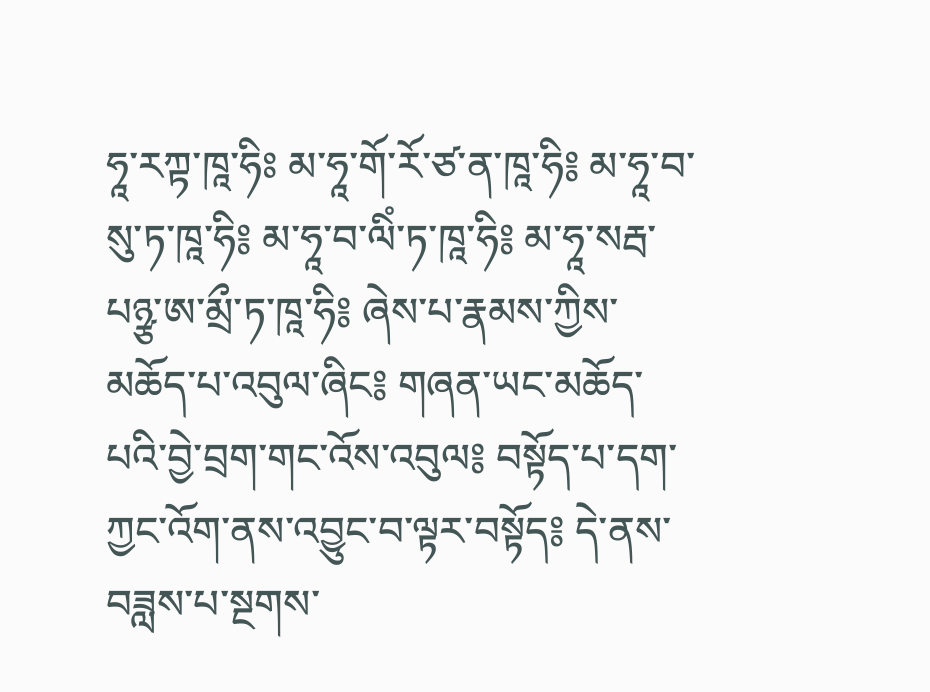ཧཱ་རཀྟ་ཁཱ་ཧིཿ མ་ཧཱ་གོ་རོ་ཙ་ན་ཁཱ་ཧི༔ མ་ཧཱ་བ་སུ་ཏ་ཁཱ་ཧི༔ མ་ཧཱ་བ་ལིཾ་ཏ་ཁཱ་ཧི༔ མ་ཧཱ་སརྦ་པཉྩ་ཨ་མྲྀ་ཏ་ཁཱ་ཧི༔ ཞེས་པ་རྣམས་ཀྱིས་མཆོད་པ་འབུལ་ཞིང༔ གཞན་ཡང་མཆོད་པའི་བྱེ་བྲག་གང་འོས་འབུལ༔ བསྟོད་པ་དག་ཀྱང་འོག་ནས་འབྱུང་བ་ལྟར་བསྟོད༔ དེ་ནས་བཟླས་པ་སྔགས་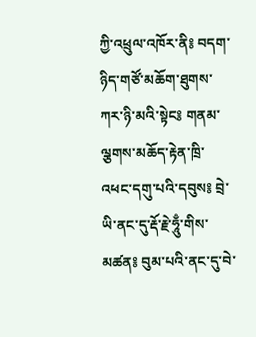ཀྱི་འཕྲུལ་འཁོར་ནི༔ བདག་ཉིད་གཙོ་མཆོག་ཐུགས་ཀར་ཉི་མའི་སྟེང༔ གནམ་ལྕགས་མཆོད་རྟེན་ཁྲི་འཕང་དགུ་པའི་དབུས༔ བྲེ་ཡི་ནང་དུ་རྡོ་རྗེ་ཧཱུྃ་གིས་མཚན༔ བུམ་པའི་ནང་དུ་བེ་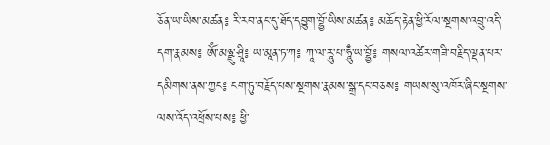ཅོན་ཡ་ཡིས་མཚན༔ རི་རབ་ནང་དུ་ཐོད་དབྱུག་བྷྱོ་ཡིས་མཚན༔ མཆོད་རྟེན་ཕྱི་རོལ་སྔགས་འབྲུ་འདི་དག་རྣམས༔ ཨོཾ་མཉྫུ་ཤྲཱི༔ ཡ་མཱན་ཏ་ཀ༔ ཀཱ་ལ་རཱུ་པ་ཧཱུྃ་ཡ་བྷྱོ༔ གསལ་འཚེར་གཟི་བརྗིད་ལྡན་པར་དམིགས་ནས་ཀྱང༔ ངག་ཏུ་བརྗོད་པས་སྔགས་རྣམས་སྒྲ་དང་བཅས༔ གཡས་སུ་འཁོར་ཞིང་སྔགས་ལས་འོད་འཕྲོས་པས༔ ཕྱི་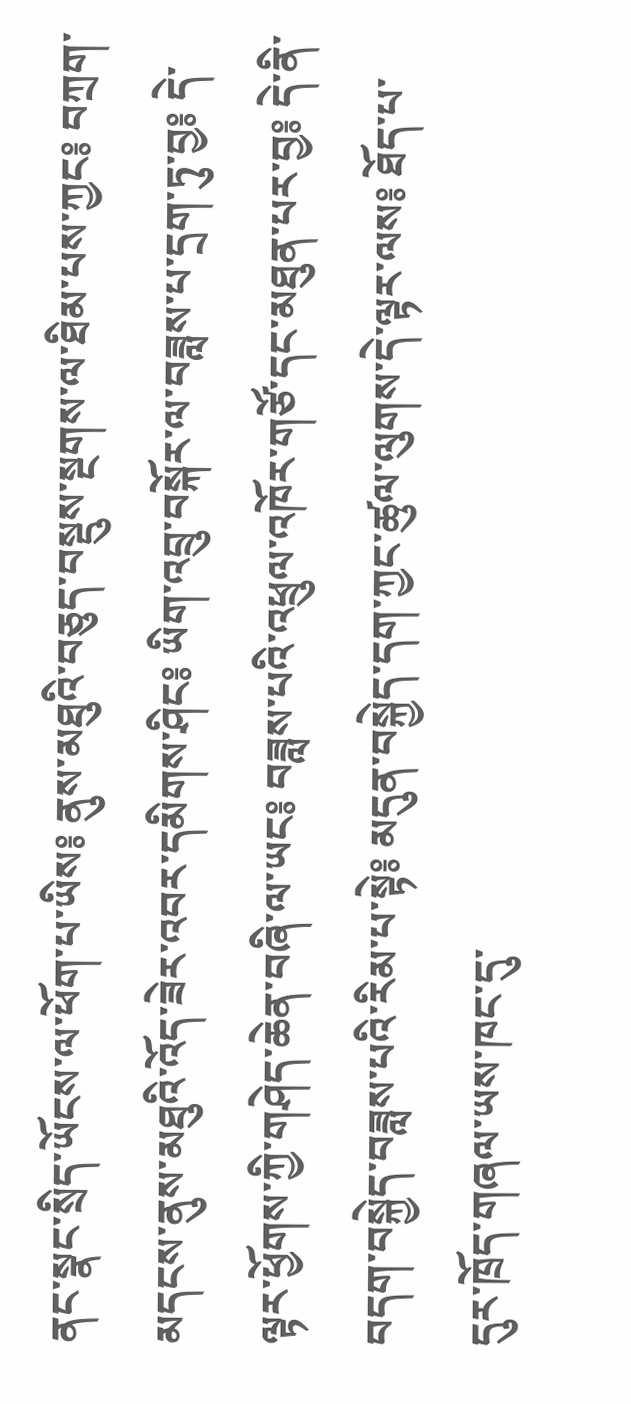ནང་སྣང་སྲིད་ཡོངས་ལ་ཕོག་པ་ཡིས༔ ནུས་མཐུའི་བཅུད་བསྡུས་སྔགས་ལ་ཐིམ་པས་ཀྱང༔ བཀྲག་མདངས་ནུས་མཐུའི་འོད་ཟེར་འབར་དམིགས་ཤིང༔ ཡིག་འབྲུ་བསྐོར་ལ་བཟླས་པ་དྲག་ཏུ་བྱ༔ དེ་ལྟར་ཕྱོགས་ཀྱི་གཤེད་ཆེན་བཞི་ལ་ཡང༔ བཟླས་པའི་འཕྲུལ་འཁོར་གཙོ་དང་མཐུན་པར་བྱ༔ དེ་ནི་བདག་བསྐྱེད་བཟླས་པའི་རིམ་པ་སྟེ༔ མདུན་བསྐྱེད་དག་ཀྱང་ཚུལ་ལུགས་དེ་ལྟར་ལས༔ ཐོད་པ་དུར་ཁྲོད་གཞལ་ཡས་ཁང་དུ་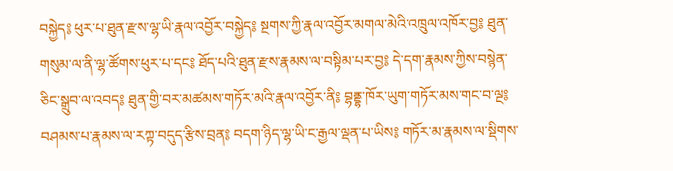བསྐྱེད༔ ཕུར་པ་ཐུན་རྫས་ལྷ་ཡི་རྣལ་འབྱོར་བསྐྱེད༔ སྔགས་ཀྱི་རྣལ་འབྱོར་མགལ་མེའི་འཁྲུལ་འཁོར་བྱ༔ ཐུན་གསུམ་ལ་ནི་ལྷ་ཚོགས་ཕུར་པ་དང༔ ཐོད་པའི་ཐུན་རྫས་རྣམས་ལ་བསྟིམ་པར་བྱ༔ དེ་དག་རྣམས་ཀྱིས་བསྙེན་ཅིང་སྒྲུབ་ལ་འབད༔ ཐུན་གྱི་བར་མཚམས་གཏོར་མའི་རྣལ་འབྱོར་ནི༔ བྷནྡྷ་ཁོར་ཡུག་གཏོར་མས་གང་བ་ལྔ༔ བཤམས་པ་རྣམས་ལ་རཀྟ་བདུད་རྩིས་བྲན༔ བདག་ཉིད་ལྷ་ཡི་ང་རྒྱལ་ལྡན་པ་ཡིས༔ གཏོར་མ་རྣམས་ལ་སྡིགས་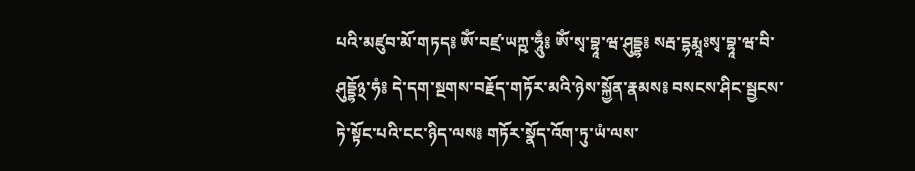པའི་མཛུབ་མོ་གཏད༔ ཨོཾ་བཛྲ་ཡཀྵ་ཧཱུྃ༔ ཨོཾ་སྭ་བྷཱ་ཝ་ཤུདྡྷ༔ སརྦ་དྷརྨཱཿསྭ་བྷཱ་ཝ་བི་ཤུདྡྷོ྅་ཧཾ༔ དེ་དག་སྔགས་བརྗོད་གཏོར་མའི་ཉེས་སྐྱོན་རྣམས༔ བསངས་ཤིང་སྦྱངས་ཏེ་སྟོང་པའི་ངང་ཉིད་ལས༔ གཏོར་སྣོད་འོག་ཏུ་ཡཾ་ལས་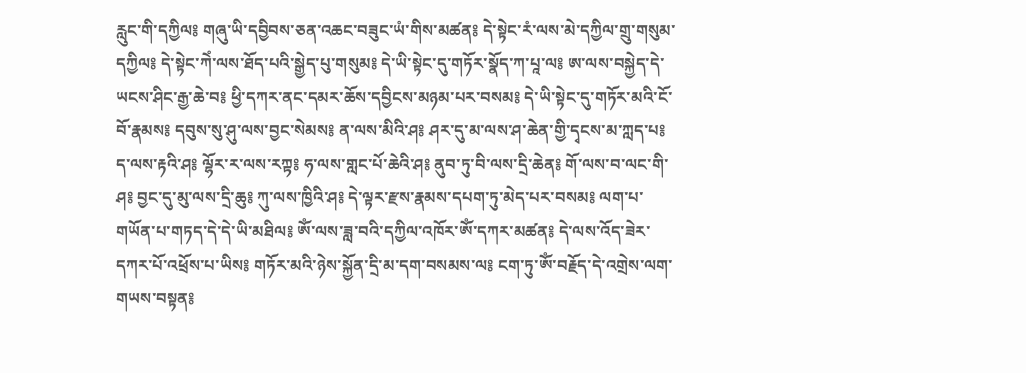རླུང་གི་དཀྱིལ༔ གཞུ་ཡི་དབྱིབས་ཅན་འཆང་བཟུང་ཡཾ་གིས་མཚན༔ དེ་སྟེང་རཾ་ལས་མེ་དཀྱིལ་གྲུ་གསུམ་དཀྱིལ༔ དེ་སྟེང་ཀེཾ་ལས་ཐོད་པའི་སྒྱེད་པུ་གསུམ༔ དེ་ཡི་སྟེང་དུ་གཏོར་སྣོད་ཀ་པཱ་ལ༔ ཨ་ལས་བསྐྱེད་དེ་ཡངས་ཤིང་རྒྱ་ཆེ་བ༔ ཕྱི་དཀར་ནང་དམར་ཆོས་དབྱིངས་མཉམ་པར་བསམ༔ དེ་ཡི་སྟེང་དུ་གཏོར་མའི་ངོ་བོ་རྣམས༔ དབུས་སུ་ཤུ་ལས་བྱང་སེམས༔ ན་ལས་མིའི་ཤ༔ ཤར་དུ་མ་ལས་ཤ་ཆེན་གྱི་དྭངས་མ་ཀླད་པ༔ ད་ལས་རྟའི་ཤ༔ ལྷོར་ར་ལས་རཀྟ༔ ཧ་ལས་གླང་པོ་ཆེའི་ཤ༔ ནུབ་ཏུ་བི་ལས་དྲི་ཆེན༔ གོ་ལས་བ་ལང་གི་ཤ༔ བྱང་དུ་མུ་ལས་དྲི་ཆུ༔ ཀུ་ལས་ཁྱིའི་ཤ༔ དེ་ལྟར་རྫས་རྣམས་དཔག་ཏུ་མེད་པར་བསམ༔ ལག་པ་གཡོན་པ་གཏད་དེ་དེ་ཡི་མཐིལ༔ ཨོཾ་ལས་ཟླ་བའི་དཀྱིལ་འཁོར་ཨོཾ་དཀར་མཚན༔ དེ་ལས་འོད་ཟེར་དཀར་པོ་འཕྲོས་པ་ཡིས༔ གཏོར་མའི་ཉེས་སྐྱོན་དྲི་མ་དག་བསམས་ལ༔ ངག་ཏུ་ཨོཾ་བརྗོད་དེ་འགྲེས་ལག་གཡས་བསྟན༔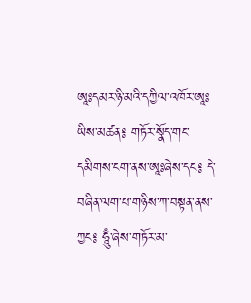ཨཱཿདམར་ཉི་མའི་དཀྱིལ་འཁོར་ཨཱཿཡིས་མཚན༔ གཏོར་སྣོད་གང་དམིགས་ངག་ནས་ཨཱཿཞེས་དང༔ དེ་བཞིན་ལག་པ་གཉིས་ཀ་བསྟན་ནས་ཀྱང༔ ཧཱུྃ་ཞེས་གཏོར་མ་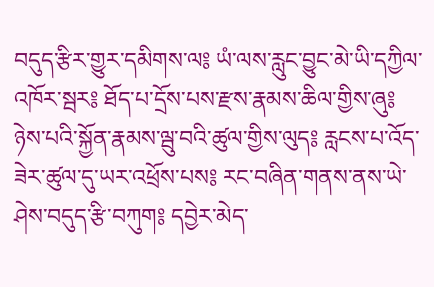བདུད་རྩིར་གྱུར་དམིགས་ལ༔ ཡཾ་ལས་རླུང་བྱུང་མེ་ཡི་དཀྱིལ་འཁོར་སྦར༔ ཐོད་པ་དྲོས་པས་རྫས་རྣམས་ཆིལ་གྱིས་ཞུ༔ ཉེས་པའི་སྐྱོན་རྣམས་ལྦུ་བའི་ཚུལ་གྱིས་ལུད༔ རླངས་པ་འོད་ཟེར་ཚུལ་དུ་ཡར་འཕྲོས་པས༔ རང་བཞིན་གནས་ནས་ཡེ་ཤེས་བདུད་རྩི་བཀུག༔ དབྱེར་མེད་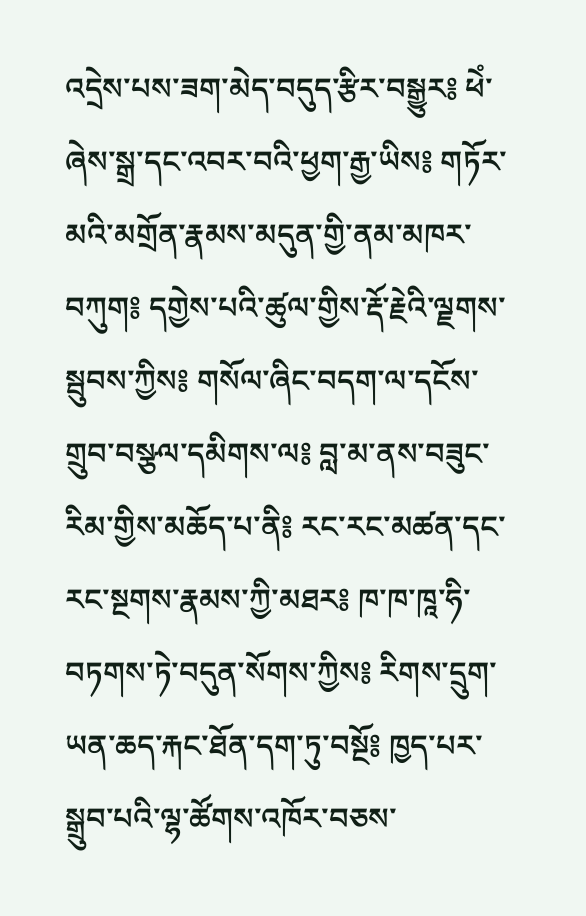འདྲེས་པས་ཟག་མེད་བདུད་རྩིར་བསྒྱུར༔ ཕེཾ་ཞེས་སྒྲ་དང་འབར་བའི་ཕྱག་རྒྱ་ཡིས༔ གཏོར་མའི་མགྲོན་རྣམས་མདུན་གྱི་ནམ་མཁར་བཀུག༔ དགྱེས་པའི་ཚུལ་གྱིས་རྡོ་རྗེའི་ལྗགས་སྦུབས་ཀྱིས༔ གསོལ་ཞིང་བདག་ལ་དངོས་གྲུབ་བསྩལ་དམིགས་ལ༔ བླ་མ་ནས་བཟུང་རིམ་གྱིས་མཆོད་པ་ནི༔ རང་རང་མཚན་དང་རང་སྔགས་རྣམས་ཀྱི་མཐར༔ ཁ་ཁ་ཁཱ་ཧི་བཏགས་ཏེ་བདུན་སོགས་ཀྱིས༔ རིགས་དྲུག་ཡན་ཆད་རྐང་ཐོན་དག་ཏུ་བསྔོ༔ ཁྱད་པར་སྒྲུབ་པའི་ལྷ་ཚོགས་འཁོར་བཅས་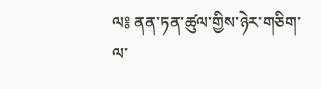ལ༔ ནན་ཏན་ཚུལ་གྱིས་ཉེར་གཅིག་ལ་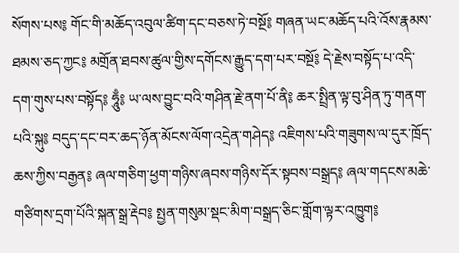སོགས་པས༔ གོང་གི་མཆོད་འབུལ་ཚིག་དང་བཅས་ཏེ་བསྔོ༔ གཞན་ཡང་མཆོད་པའི་འོས་རྣམས་ཐམས་ཅད་ཀྱང༔ མགྲོན་ཐབས་ཚུལ་གྱིས་དགོངས་རྒྱུད་དག་པར་བསྔོ༔ དེ་རྗེས་བསྟོད་པ་འདི་དག་གུས་པས་བསྟོད༔ ཧཱུྃ༔ ཡ་ལས་བྱུང་བའི་གཤིན་རྗེ་ནག་པོ་ནི༔ ཆར་སྤྲིན་ལྟ་བུ་ཤིན་ཏུ་གནག་པའི་སྐུ༔ བདུད་དང་བར་ཆད་ཉོན་མོངས་ལོག་འདྲེན་གཤེད༔ འཇིགས་པའི་གཟུགས་ལ་དུར་ཁྲོད་ཆས་ཀྱིས་བརྒྱན༔ ཞལ་གཅིག་ཕྱག་གཉིས་ཞབས་གཉིས་དོར་སྟབས་བསྒྲད༔ ཞལ་གདངས་མཆེ་གཙིགས་དྲག་པོའི་སྐན་སྒྲ་རྡེབ༔ སྤྱན་གསུམ་སྡང་མིག་བསྒྲད་ཅིང་གློག་ལྟར་འཁྱུག༔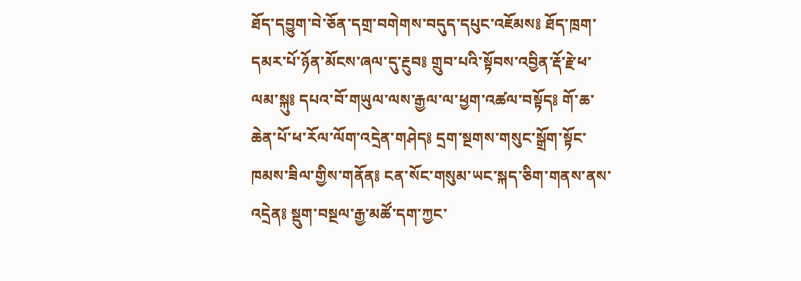ཐོད་དབྱུག་བེ་ཅོན་དགྲ་བགེགས་བདུད་དཔུང་འཇོམས༔ ཐོད་ཁྲག་དམར་པོ་ཉོན་མོངས་ཞལ་དུ་རྔུབ༔ གྲུབ་པའི་སྟོབས་འབྱིན་རྡོ་རྗེ་ཕ་ལམ་སྐུ༔ དཔའ་བོ་གཡུལ་ལས་རྒྱལ་ལ་ཕྱག་འཚལ་བསྟོད༔ གོ་ཆ་ཆེན་པོ་ཕ་རོལ་ལོག་འདྲེན་གཤེད༔ དྲག་སྔགས་གསུང་སྒྲོག་སྟོང་ཁམས་ཟིལ་གྱིས་གནོན༔ ངན་སོང་གསུམ་ཡང་སྐད་ཅིག་གནས་ནས་འདྲེན༔ སྡུག་བསྔལ་རྒྱ་མཚོ་དག་ཀྱང་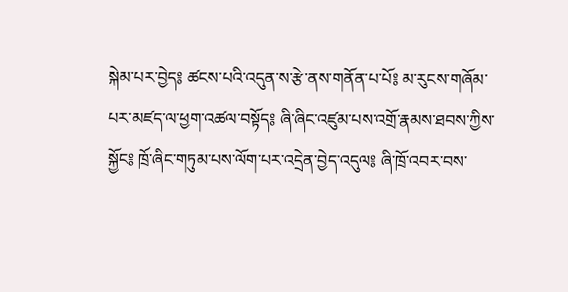སྐེམ་པར་བྱེད༔ ཚངས་པའི་འདུན་ས་རྩེ་ནས་གནོན་པ་པོ༔ མ་རུངས་གཞོམ་པར་མཛད་ལ་ཕྱག་འཚལ་བསྟོད༔ ཞི་ཞིང་འཛུམ་པས་འགྲོ་རྣམས་ཐབས་ཀྱིས་སྐྱོང༔ ཁྲོ་ཞིང་གཏུམ་པས་ལོག་པར་འདྲེན་བྱེད་འདུལ༔ ཞི་ཁྲོ་འབར་བས་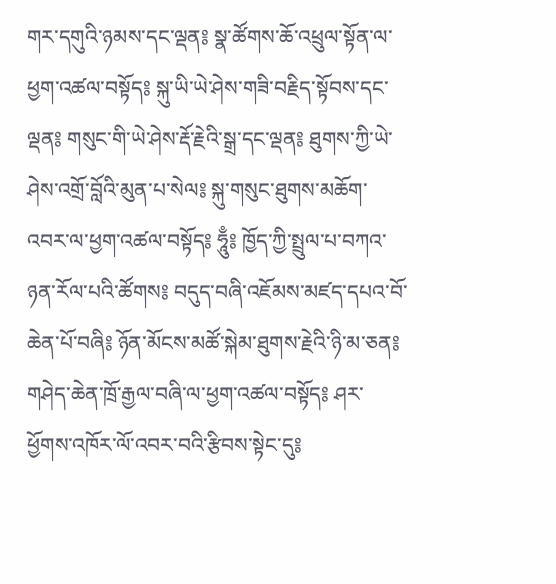གར་དགུའི་ཉམས་དང་ལྡན༔ སྣ་ཚོགས་ཆོ་འཕྲུལ་སྟོན་ལ་ཕྱག་འཚལ་བསྟོད༔ སྐུ་ཡི་ཡེ་ཤེས་གཟི་བརྗིད་སྟོབས་དང་ལྡན༔ གསུང་གི་ཡེ་ཤེས་རྡོ་རྗེའི་སྒྲ་དང་ལྡན༔ ཐུགས་ཀྱི་ཡེ་ཤེས་འགྲོ་བློའི་མུན་པ་སེལ༔ སྐུ་གསུང་ཐུགས་མཆོག་འབར་ལ་ཕྱག་འཚལ་བསྟོད༔ ཧཱུྃ༔ ཁྱོད་ཀྱི་སྤྲུལ་པ་བཀའ་ཉན་རོལ་པའི་ཚོགས༔ བདུད་བཞི་འཇོམས་མཛད་དཔའ་བོ་ཆེན་པོ་བཞི༔ ཉོན་མོངས་མཚོ་སྐེམ་ཐུགས་རྗེའི་ཉི་མ་ཅན༔ གཤེད་ཆེན་ཁྲོ་རྒྱལ་བཞི་ལ་ཕྱག་འཚལ་བསྟོད༔ ཤར་ཕྱོགས་འཁོར་ལོ་འབར་བའི་རྩིབས་སྟེང་དུ༔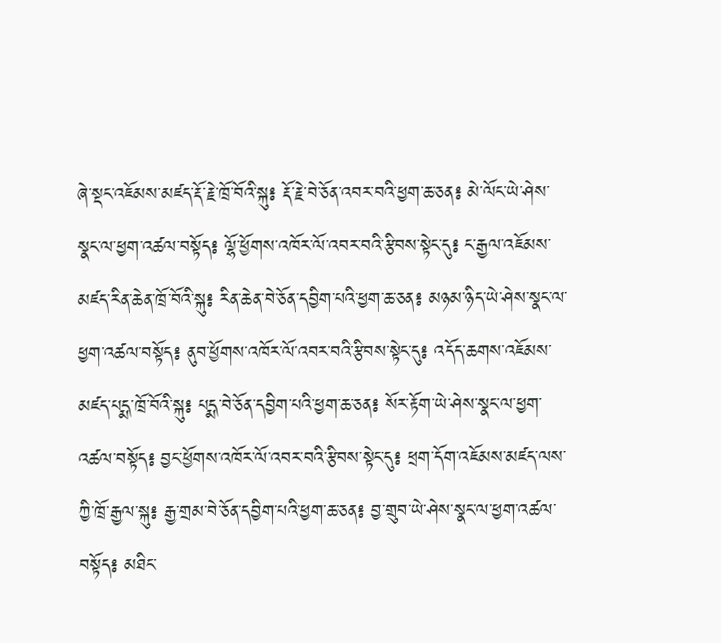ཞེ་སྡང་འཇོམས་མཛད་རྡོ་རྗེ་ཁྲོ་བོའི་སྐུ༔ རྡོ་རྗེ་བེ་ཅོན་འབར་བའི་ཕྱག་ཆ་ཅན༔ མེ་ལོང་ཡེ་ཤེས་སྣང་ལ་ཕྱག་འཚལ་བསྟོད༔ ལྷོ་ཕྱོགས་འཁོར་ལོ་འབར་བའི་རྩིབས་སྟེང་དུ༔ ང་རྒྱལ་འཇོམས་མཛད་རིན་ཆེན་ཁྲོ་བོའི་སྐུ༔ རིན་ཆེན་བེ་ཅོན་དབྱིག་པའི་ཕྱག་ཆ་ཅན༔ མཉམ་ཉིད་ཡེ་ཤེས་སྣང་ལ་ཕྱག་འཚལ་བསྟོད༔ ནུབ་ཕྱོགས་འཁོར་ལོ་འབར་བའི་རྩིབས་སྟེང་དུ༔ འདོད་ཆགས་འཇོམས་མཛད་པདྨ་ཁྲོ་བོའི་སྐུ༔ པདྨ་བེ་ཅོན་དབྱིག་པའི་ཕྱག་ཆ་ཅན༔ སོར་རྟོག་ཡེ་ཤེས་སྣང་ལ་ཕྱག་འཚལ་བསྟོད༔ བྱང་ཕྱོགས་འཁོར་ལོ་འབར་བའི་རྩིབས་སྟེང་དུ༔ ཕྲག་དོག་འཇོམས་མཛད་ལས་ཀྱི་ཁྲོ་རྒྱལ་སྐུ༔ རྒྱ་གྲམ་བེ་ཅོན་དབྱིག་པའི་ཕྱག་ཆ་ཅན༔ བྱ་གྲུབ་ཡེ་ཤེས་སྣང་ལ་ཕྱག་འཚལ་བསྟོད༔ མཐིང་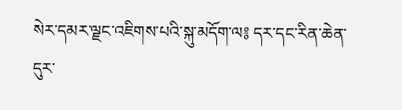སེར་དམར་ལྗང་འཇིགས་པའི་སྐུ་མདོག་ལ༔ དར་དང་རིན་ཆེན་དུར་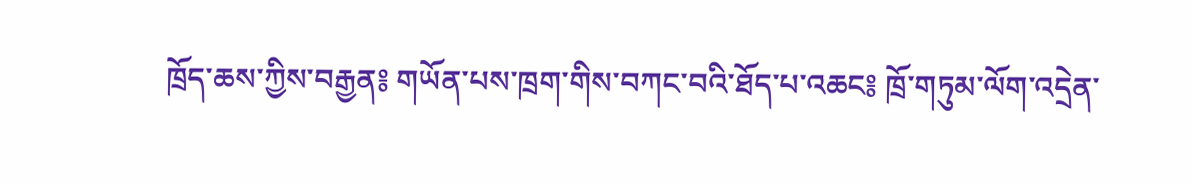ཁྲོད་ཆས་ཀྱིས་བརྒྱན༔ གཡོན་པས་ཁྲག་གིས་བཀང་བའི་ཐོད་པ་འཆང༔ ཁྲོ་གཏུམ་ལོག་འདྲེན་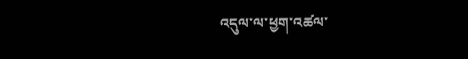འདུལ་ལ་ཕྱག་འཚལ་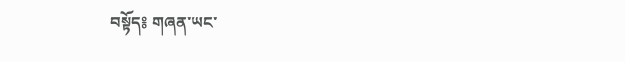བསྟོད༔ གཞན་ཡང་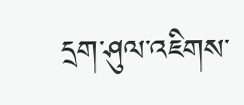དྲག་ཤུལ་འཇིགས་